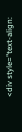<div style="text-align: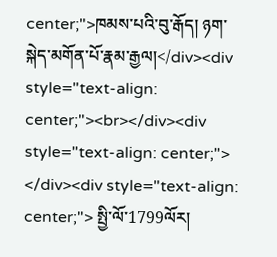center;">ཁམས་པའི་བུ་རྒོད། ཉག་སྐེད་མགོན་པོ་རྣམ་རྒྱལ།</div><div style="text-align: center;"><br></div><div style="text-align: center;"> </div><div style="text-align: center;"> སྤྱི་ལོ་1799ལོར།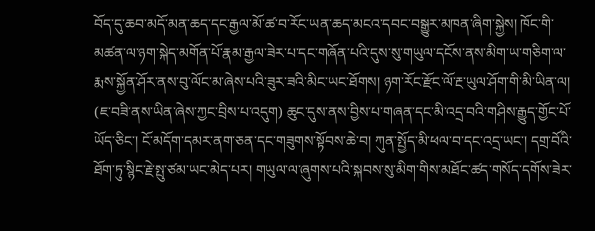བོད་དུ་ཆབ་མདོ་མན་ཆད་དང་རྒྱལ་མོ་ཚ་བ་རོང་ཡན་ཆད་མངའ་དབང་བསྒྱུར་མཁན་ཞིག་སྐྱེས། ཁོང་གི་མཚན་ལ་ཉག་སྐེད་མགོན་པོ་རྣམ་རྒྱལ་ཟེར་པ་དང་གཞོན་པའི་དུས་སུ་གཡུལ་དངོས་ནས་མིག་ཡ་གཅིག་ལ་རྨས་སྐྱོན་ཤོར་ནས་བུ་ལོང་མ་ཞེས་པའི་ཟུར་ཟའི་མིང་ཡང་ཐོགས། ཉག་རོང་རྫོང་ལོ་རྔ་ཡུལ་ཤོག་གི་མི་ཡིན་ལ། (ཇ་བཟི་ནས་ཡིན་ཞེས་ཀྱང་བྲིས་པ་འདུག) ཆུང་དུས་ནས་བྱིས་པ་གཞན་དང་མི་འདྲ་བའི་གཤིས་རྒྱུད་གྱོང་པོ་ཡོད་ཅིང་། ངོ་མདོག་དམར་ནག་ཅན་དང་གཟུགས་སྟོབས་ཆེ་བ། ཀུན་སྤྱོད་མི་ཕལ་བ་དང་འདྲ་ཡང་། དགྲ་བོའི་ཐོག་ཏུ་སྙིང་རྗེ་སྤུ་ཙམ་ཡང་མེད་པར། གཡུལ་ལ་ཞུགས་པའི་སྐབས་སུ་མིག་གིས་མཐོང་ཚད་གསོད་དགོས་ཟེར་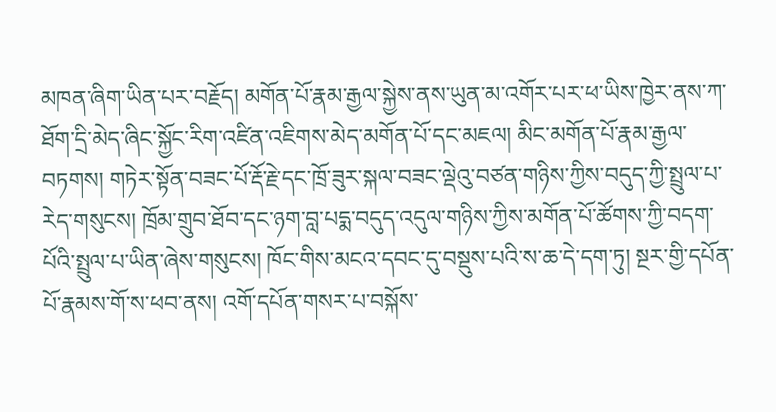མཁན་ཞིག་ཡིན་པར་བརྗོད། མགོན་པོ་རྣམ་རྒྱལ་སྐྱེས་ནས་ཡུན་མ་འགོར་པར་ཕ་ཡིས་ཁྱེར་ནས་ཀ་ཐོག་དྲི་མེད་ཞིང་སྐྱོང་རིག་འཛིན་འཇིགས་མེད་མགོན་པོ་དང་མཇལ། མིང་མགོན་པོ་རྣམ་རྒྱལ་བཏགས། གཏེར་སྟོན་བཟང་པོ་རྡོ་རྗེ་དང་ཁྲོ་ཟུར་སྐལ་བཟང་ལྡེའུ་བཙན་གཉིས་ཀྱིས་བདུད་ཀྱི་སྤྲུལ་པ་རེད་གསུངས། ཁྲོམ་གྲུབ་ཐོབ་དང་ཉག་བླ་པདྨ་བདུད་འདུལ་གཉིས་ཀྱིས་མགོན་པོ་ཚོགས་ཀྱི་བདག་པོའི་སྤྲུལ་པ་ཡིན་ཞེས་གསུངས། ཁོང་གིས་མངའ་དབང་དུ་བསྡུས་པའི་ས་ཆ་དེ་དག་ཏུ། སྔར་གྱི་དཔོན་པོ་རྣམས་གོ་ས་ཕབ་ནས། འགོ་དཔོན་གསར་པ་བསྐོས་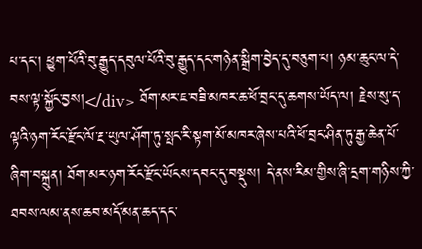པ་དང་། ཕྱུག་པོའི་བུ་རྒྱུད་དབུལ་པོའི་བུ་རྒྱུད་དང་གཉེན་སྒྲིག་བྱེད་དུ་བཅུག་པ། ཉམ་ཆུང་ལ་དེ་བས་ལྟ་སྐྱོང་བྱས།</div> ཐོག་མར་ཇ་བཟི་མཁར་ཆ་ཕོ་བྲང་དུ་ཆགས་ཡོད་ལ། རྗེས་སུ་ད་ལྟའི་ཉག་རོང་རྫོང་ལོ་རྔ་ཡུལ་ཤོག་ཏུ་སྤང་རི་སྟག་མོ་མཁར་ཞེས་པའི་ཕོ་བྲང་ཤིན་ཏུ་རྒྱ་ཆེན་པོ་ཞིག་བསྐྲུན། ཐོག་མར་ཉག་རོང་རྫོང་ཡོངས་དབང་དུ་བསྡུས། དེ་ནས་རིམ་གྱིས་ཞི་དྲག་གཉིས་ཀྱི་ཐབས་ལམ་ནས་ཆབ་མདོ་མན་ཆད་དང་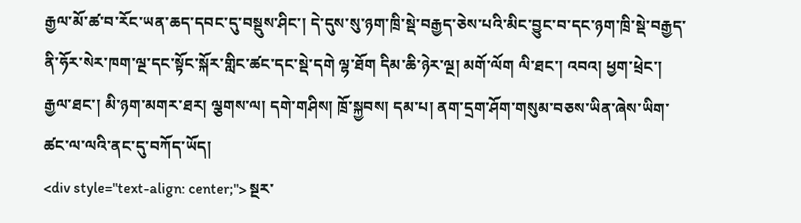རྒྱལ་མོ་ཚ་བ་རོང་ཡན་ཆད་དབང་དུ་བསྡུས་ཤིང་། དེ་དུས་སུ་ཉག་ཁྲི་སྡེ་བརྒྱད་ཅེས་པའི་མིང་བྱུང་བ་དང་ཉག་ཁྲི་སྡེ་བརྒྱད་ནི་ཧོར་སེར་ཁག་ལྔ་དང་སྟོང་སྐོར་གླིང་ཚང་དང་སྡེ་དགེ ལྷ་ཐོག དིམ་ཆི་ཉེར་ལྔ། མགོ་ལོག ལི་ཐང་། འབའ། ཕྱག་ཕྲེང་། རྒྱལ་ཐང་། མི་ཉག་མགར་ཐར། ལྕགས་ལ། དགེ་གཤིས། ཁྲོ་སྐྱབས། དམ་པ། ནག་དྲག་ཤོག་གསུམ་བཅས་ཡིན་ཞེས་ཡིག་ཚང་ལ་ལའི་ནང་དུ་བཀོད་ཡོད།
<div style="text-align: center;"> སྔར་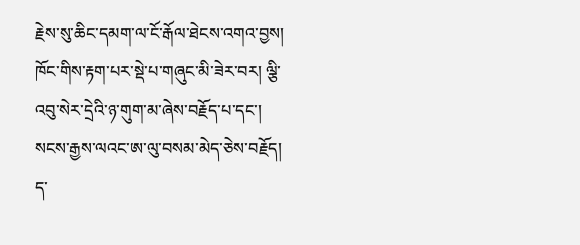རྗེས་སུ་ཆིང་དམག་ལ་ངོ་རྒོལ་ཐེངས་འགའ་བྱས། ཁོང་གིས་རྟག་པར་སྡེ་པ་གཞུང་མི་ཟེར་བར། ལྕི་འབུ་སེར་དྲེའི་ཉ་གུག་མ་ཞེས་བརྗོད་པ་དང་། སངས་རྒྱས་ལའང་ཨ་ལུ་བསམ་མེད་ཅེས་བརྗོད། ད་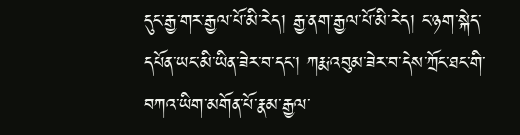དུང་རྒྱ་གར་རྒྱལ་པོ་མི་རེད། རྒྱ་ནག་རྒྱལ་པོ་མི་རེད། ང་ཉག་སྐེད་དཔོན་ཡང་མི་ཡིན་ཟེར་བ་དང་། ཀརྨ་འབུམ་ཟེར་བ་དེས་ཀྲོང་ཐང་གི་བཀའ་ཡིག་མགོན་པོ་རྣམ་རྒྱལ་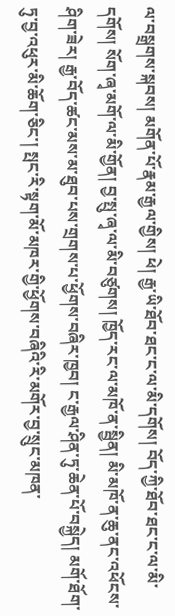ལ་བསྒྲགས་སྐབས། མགོན་པོ་རྣམ་རྒྱལ་གྱིས། ཕེ། རྒྱ་ཡི་ཐོབ་ཐང་ང་ལ་མི་དགོས། བོད་ཀྱི་ཐོབ་ཐང་ང་ལ་མི་དགོས། སོག་ཞྭ་མགོ་ལ་མི་གྱོན། བྱ་སྤུ་ཞྭ་ལ་མི་བཙུགས། ཁྱོད་རང་ལ་མཁོ་ན་སྦྱིན། མི་མཁོ་ན་ཆུ་ནང་འཕོངས་ཤིག་ཟེར། རྒྱ་བོད་ཚང་མས་མ་ཐུབ་པས་གྲགས་པ་ཕྱོགས་བཞིར་ཁྱབ། ང་རྒྱལ་ཤིན་ཏུ་ཆེན་པོ་བསྐྱེད། མགོ་ཐོག་ཏུ་བྱ་འཕུར་མི་ཆོག་ཅིང་། སྤང་རི་སྟག་མོ་མཁར་གྱི་ཕྱོགས་བཞིའི་རི་མགོར་བྱ་སྲུང་མཁན་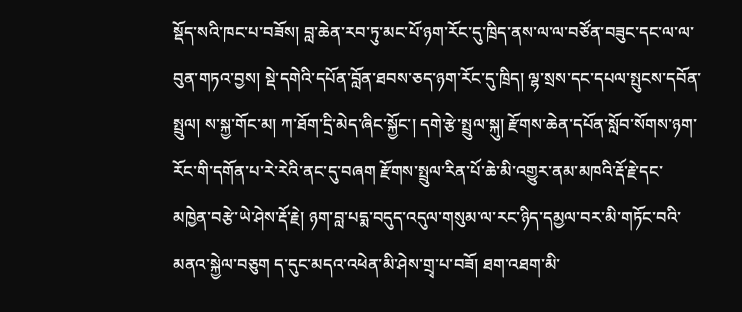སྡོད་སའི་ཁང་པ་བཟོས། བླ་ཆེན་རབ་ཏུ་མང་པོ་ཉག་རོང་དུ་ཁྲིད་ནས་ལ་ལ་བཙོན་བཟུང་དང་ལ་ལ་བུན་གཏའ་བྱས། སྡེ་དགེའི་དཔོན་བློན་ཐབས་ཅད་ཉག་རོང་དུ་ཁྲིད། ལྷ་སྲས་དང་དཔལ་སྤུངས་དབོན་སྤྲུལ། ས་སྐྱ་གོང་མ། ཀ་ཐོག་དྲི་མེད་ཞིང་སྐྱོང་། དགེ་རྩེ་སྤྲུལ་སྐུ། རྫོགས་ཆེན་དཔོན་སློབ་སོགས་ཉག་རོང་གི་དགོན་པ་རེ་རེའི་ནང་དུ་བཞག རྫོགས་སྤྲུལ་རིན་པོ་ཆེ་མི་འགྱུར་ནམ་མཁའི་རྡོ་རྗེ་དང་མཁྱེན་བརྩེ་ཡེ་ཤེས་རྡོ་རྗེ། ཉག་བླ་པདྨ་བདུད་འདུལ་གསུམ་ལ་རང་ཉིད་དམྱལ་བར་མི་གཏོང་བའི་མནའ་སྐྱེལ་བཅུག ད་དུང་མདའ་འཕེན་མི་ཤེས་གྲྭ་པ་བཟོ། ཐག་འཐག་མི་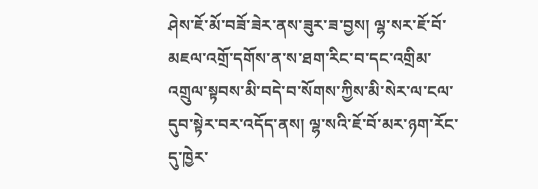ཤེས་ཇོ་མོ་བཟོ་ཟེར་ནས་ཟུར་ཟ་བྱས། ལྷ་སར་ཇོ་བོ་མཇལ་འགྲོ་དགོས་ན་ས་ཐག་རིང་བ་དང་འགྲིམ་འགྲུལ་སྟབས་མི་བདེ་བ་སོགས་ཀྱིས་མི་སེར་ལ་ངལ་དུབ་སྟེར་བར་འདོད་ནས། ལྷ་སའི་ཇོ་བོ་མར་ཉག་རོང་དུ་ཁྱེར་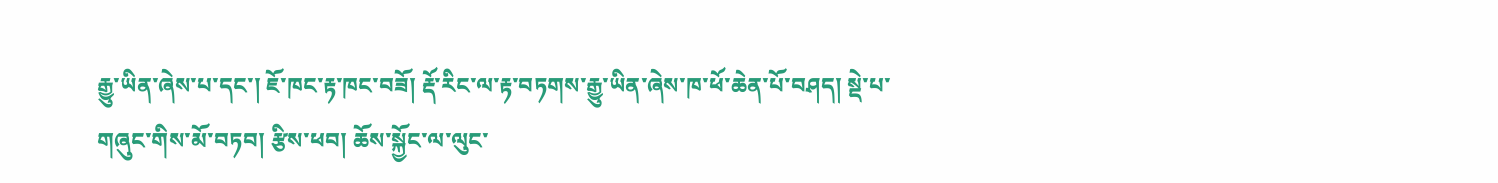རྒྱུ་ཡིན་ཞེས་པ་དང་། ཇོ་ཁང་རྟ་ཁང་བཟོ། རྡོ་རིང་ལ་རྟ་བཏགས་རྒྱུ་ཡིན་ཞེས་ཁ་ཕོ་ཆེན་པོ་བཤད། སྡེ་པ་གཞུང་གིས་མོ་བཏབ། རྩིས་ཕབ། ཆོས་སྐྱོང་ལ་ལུང་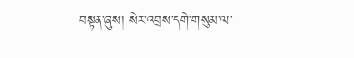བསྟན་ཞུས། སེར་འབྲས་དགེ་གསུམ་ལ་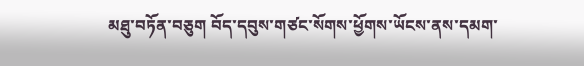མཐུ་བཏོན་བཅུག བོད་དབུས་གཙང་སོགས་ཕྱོགས་ཡོངས་ནས་དམག་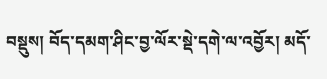བསྡུས། བོད་དམག་ཤིང་བྱ་ལོར་སྡེ་དགེ་ལ་འབྱོར། མདོ་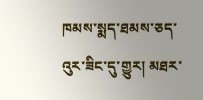ཁམས་སྨད་ཐམས་ཅད་འུར་ཟིང་དུ་གྱུར། མཐར་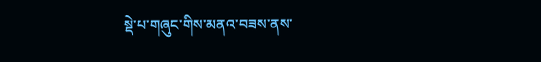སྡེ་པ་གཞུང་གིས་མནའ་བཟས་ནས་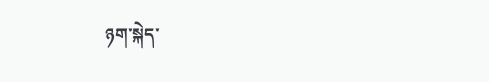ཉག་སྐེད་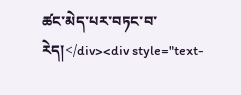ཚང་མེད་པར་བཏང་བ་རེད།</div><div style="text-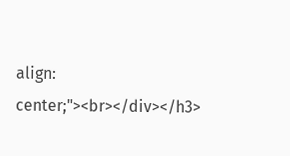align: center;"><br></div></h3>